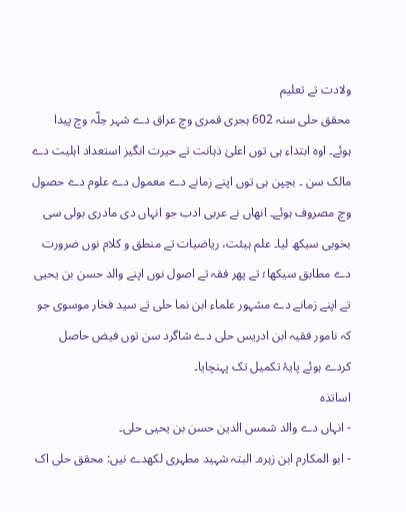ولادت تے تعلیم
محقق حلی سنہ 602 ہجری قمری وچ عراق دے شہر حِلّہ وچ پیدا ہوئے۔ اوہ ابتداء ہی توں اعلیٰ ذہانت تے حیرت انگیز استعداد اہلیت دے مالک سن ۔ بچپن ہی توں اپنے زمانے دے معمول دے علوم دے حصول وچ مصروف ہوئے۔ انھاں نے عربی ادب جو انہاں دی مادری بولی سی بخوبی سیکھ لیا۔ علم ہیئت، ریاضیات تے منطق و کلام نوں ضرورت دے مطابق سیکھا؛ تے پھر فقہ تے اصول نوں اپنے والد حسن بن یحیی تے اپنے زمانے دے مشہور علماء ابن نما حلی تے سید فخار موسوی جو کہ نامور فقیہ ابن ادریس حلی دے شاگرد سن توں فیض حاصل کردے ہوئے پایۂ تکمیل تک پہنچایا۔
اساتذہ
- انہاں دے والد شمس الدین حسن بن یحیی حلی۔
- ابو المکارم ابن زہرہ۔ البتہ شہید مطہری لکھدے نيں: محقق حلی اک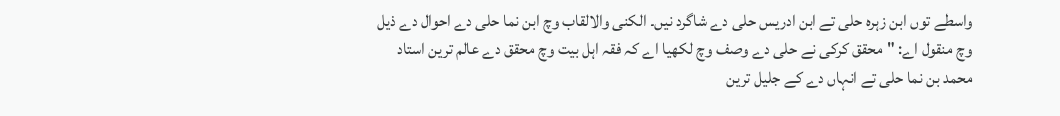واسطے توں ابن زہرہ حلی تے ابن ادریس حلی دے شاگرد نيں۔ الکنی والالقاب وچ ابن نما حلی دے احوال دے ذیل وچ منقول اے: "محقق کرکی نے حلی دے وصف وچ لکھیا اے کہ فقہ اہل بیت وچ محقق دے عالم ترین استاد محمد بن نما حلی تے انہاں دے کے جلیل ترین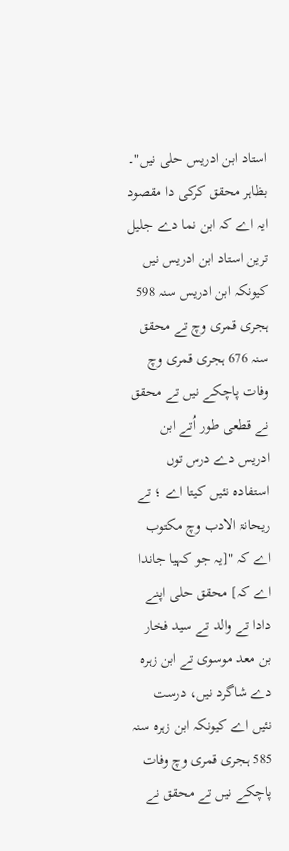استاد ابن ادریس حلی نيں"۔ بظاہر محقق کرکی دا مقصود ایہ اے کہ ابن نما دے جلیل ترین استاد ابن ادریس نيں کیونکہ ابن ادریس سنہ 598 ہجری قمری وچ تے محقق سنہ 676 ہجری قمری وچ وفات پاچکے نيں تے محقق نے قطعی طور اُتے ابن ادریس دے درس توں استفادہ نئيں کیتا اے ؛ تے ریحانۃ الادب وچ مکتوب اے کہ "[یہ جو کہیا جاندا اے کہ] محقق حلی اپنے دادا تے والد تے سید فخار بن معد موسوی تے ابن زہرہ دے شاگرد نيں، درست نئيں اے کیونکہ ابن زہرہ سنہ 585 ہجری قمری وچ وفات پاچکے نيں تے محقق نے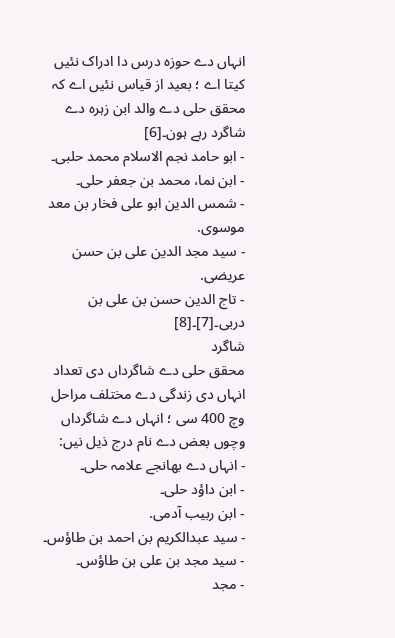انہاں دے حوزہ درس دا ادراک نئيں کیتا اے ؛ بعید از قیاس نئيں اے کہ محقق حلی دے والد ابن زہرہ دے شاگرد رہے ہون۔[6]
- ابو حامد نجم الاسلام محمد حلبی۔
- ابن نما، محمد بن جعفر حلی۔
- شمس الدین ابو علی فخار بن معد موسوی.
- سید مجد الدین علی بن حسن عریضی.
- تاج الدین حسن بن علی بن دربی۔[7]۔[8]
شاگرد
محقق حلی دے شاگرداں دی تعداد انہاں دی زندگی دے مختلف مراحل وچ 400 سی ؛ انہاں دے شاگرداں وچوں بعض دے نام درج ذیل نيں:
- انہاں دے بھانجے علامہ حلی۔
- ابن داؤد حلی۔
- ابن ربیب آدمی.
- سید عبدالکریم بن احمد بن طاؤس۔
- سید مجد بن علی بن طاؤس۔
- مجد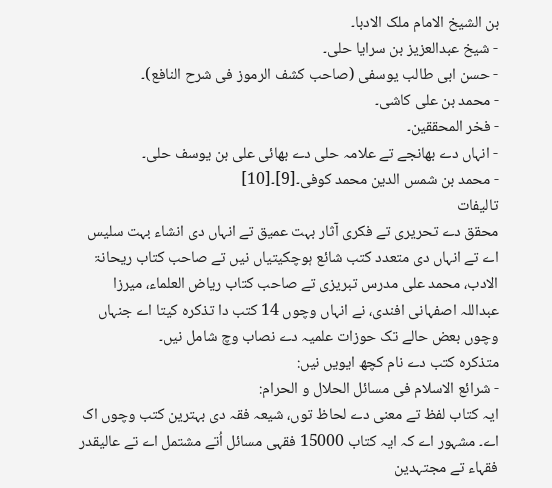بن الشیخ الامام ملک الادبا۔
- شیخ عبدالعزیز بن سرایا حلی۔
- حسن ابی طالب یوسفی (صاحب کشف الرموز فی شرح النافع)۔
- محمد بن علی کاشی۔
- فخر المحققین۔
- انہاں دے بھانجے تے علامہ حلی دے بھائی علی بن یوسف حلی۔
- محمد بن شمس الدین محمد کوفی۔[9]۔[10]
تالیفات
محقق دے تحریری تے فکری آثار بہت عمیق تے انہاں دی انشاء بہت سلیس اے تے انہاں دی متعدد کتب شائع ہوچکيتیاں نيں تے صاحب کتاب ریحانۃ الادب، محمد علی مدرس تبریزی تے صاحب کتاب ریاض العلماء، میرزا عبداللہ اصفہانی افندی، نے انہاں وچوں 14 کتب دا تذکرہ کیتا اے جنہاں وچوں بعض حالے تک حوزات علمیہ دے نصاب وچ شامل نيں۔
متذکرہ کتب دے نام کچھ ایويں نيں:
- شرائع الاسلام فی مسائل الحلال و الحرام:
ایہ کتاب لفظ تے معنی دے لحاظ توں، شیعہ فقہ دی بہترین کتب وچوں اک اے۔ مشہور اے کہ ایہ کتاب 15000 فقہی مسائل اُتے مشتمل اے تے عالیقدر فقہاء تے مجتہدین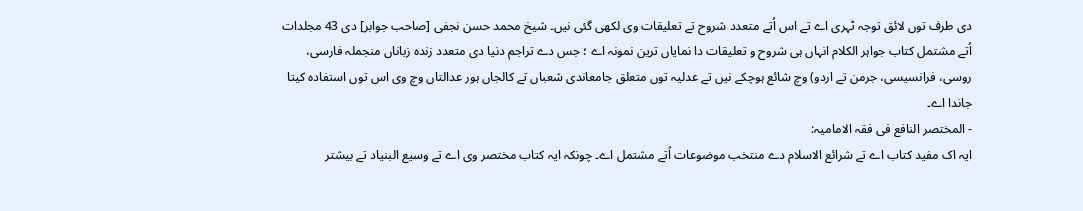دی طرف توں لائق توجہ ٹہری اے تے اس اُتے متعدد شروح تے تعلیقات وی لکھی گئی نيں۔ شیخ محمد حسن نجفی [صاحب جوابر] دی 43 مجلدات اُتے مشتمل کتاب جواہر الکلام انہاں ہی شروح و تعلیقات دا نمایاں ترین نمونہ اے ؛ جس دے تراجم دنیا دی متعدد زندہ زباناں منجملہ فارسی، روسی، فرانسیسی، جرمن تے اردو) وچ شائع ہوچکے نيں تے عدلیہ توں متعلق جامعاندی شعباں تے کالجاں ہور عدالتاں وچ وی اس توں استفادہ کیتا جاندا اے۔
- المختصر النافع فی فقہ الامامیہ:
ایہ اک مفید کتاب اے تے شرائع الاسلام دے منتخب موضوعات اُتے مشتمل اے۔ چونکہ ایہ کتاب مختصر وی اے تے وسیع البنیاد تے بیشتر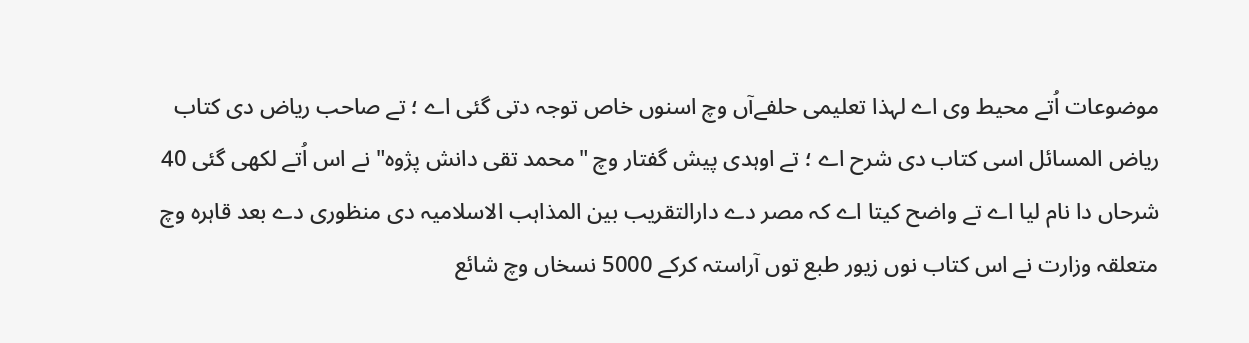موضوعات اُتے محیط وی اے لہذا تعلیمی حلفےآں وچ اسنوں خاص توجہ دتی گئی اے ؛ تے صاحب ریاض دی کتاب ریاض المسائل اسی کتاب دی شرح اے ؛ تے اوہدی پیش گفتار وچ "محمد تقی دانش پژوہ" نے اس اُتے لکھی گئی 40 شرحاں دا نام لیا اے تے واضح کیتا اے کہ مصر دے دارالتقریب بین المذاہب الاسلامیہ دی منظوری دے بعد قاہرہ وچ متعلقہ وزارت نے اس کتاب نوں زیور طبع توں آراستہ کرکے 5000 نسخاں وچ شائع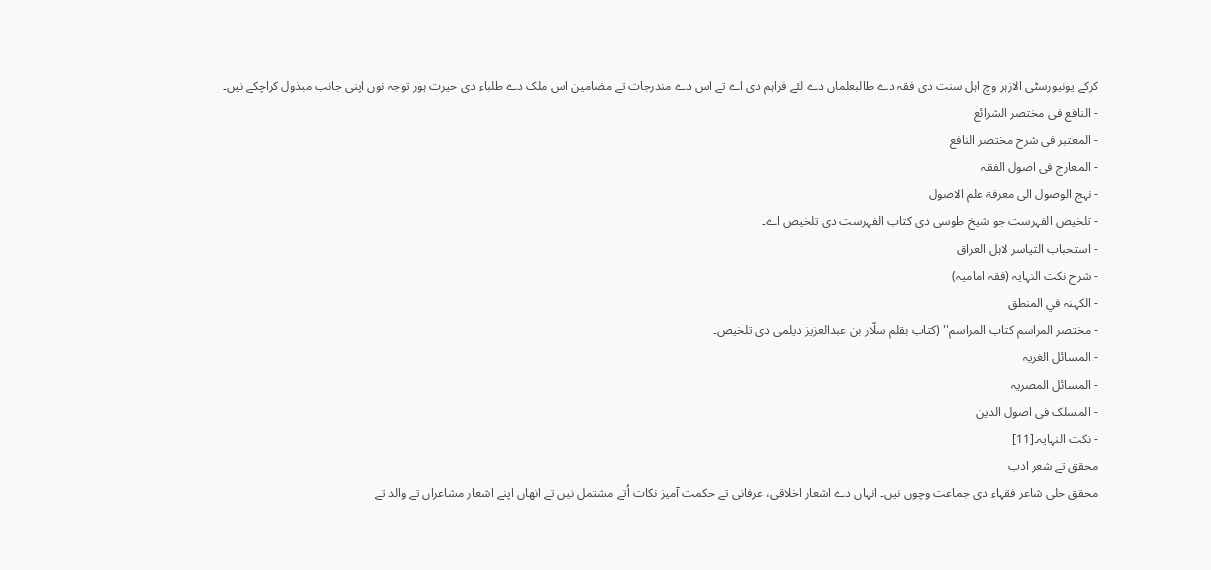کرکے یونیورسٹی الازہر وچ اہل سنت دی فقہ دے طالبعلماں دے لئے فراہم دی اے تے اس دے مندرجات تے مضامین اس ملک دے طلباء دی حیرت ہور توجہ نوں اپنی جانب مبذول کراچکے نيں۔
- النافع فی مختصر الشرائع
- المعتبر فی شرح مختصر النافع
- المعارج فی اصول الفقہ
- نہج الوصول الی معرفۃ علم الاصول
- تلخیص الفہرست جو شیخ طوسی دی کتاب الفہرست دی تلخیص اے۔
- استحباب التیاسر لاہل العراق
- شرح نکت النہایہ (فقہ امامیہ)
- الکہنہ في المنطق
- مختصر المراسم کتاب المراسم'' (کتاب بقلم سلّار بن عبدالعزیز دیلمی دی تلخیص۔
- المسائل الغریہ
- المسائل المصریہ
- المسلک فی اصول الدین
- نکت النہایہ۔[11]
محقق تے شعر ادب
محقق حلی شاعر فقہاء دی جماعت وچوں نيں۔ انہاں دے اشعار اخلاقی، عرفانی تے حکمت آمیز نکات اُتے مشتمل نيں تے انھاں اپنے اشعار مشاعراں تے والد تے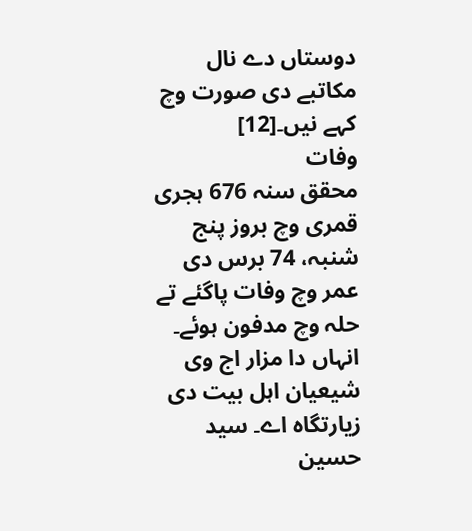دوستاں دے نال مکاتبے دی صورت وچ کہے نيں۔[12]
وفات
محقق سنہ 676 ہجری قمری وچ بروز پنج شنبہ، 74 برس دی عمر وچ وفات پاگئے تے حلہ وچ مدفون ہوئے۔ انہاں دا مزار اج وی شیعیان اہل بیت دی زیارتگاہ اے۔ سید حسین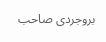بروجردی صاحب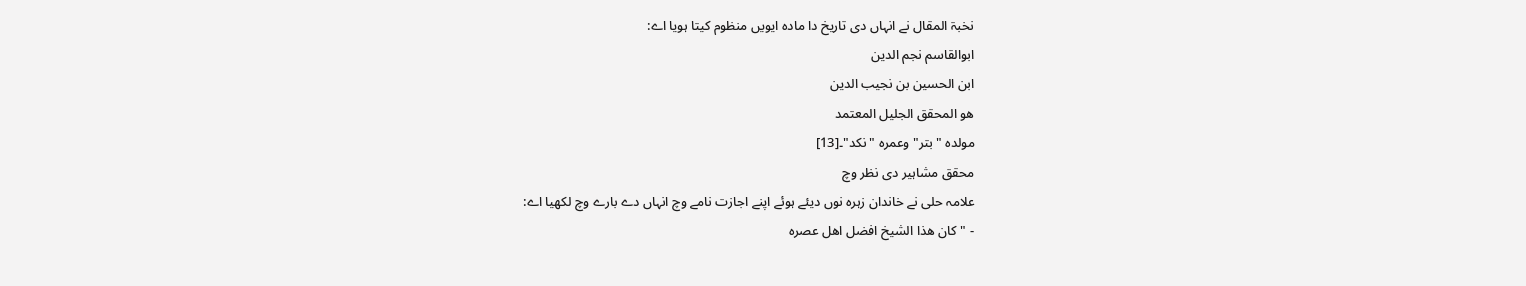نخبۃ المقال نے انہاں دی تاریخ دا مادہ ایويں منظوم کیتا ہويا اے:
ابوالقاسم نجم الدین
ابن الحسین بن نجیب الدین
هو المحقق الجلیل المعتمد
مولدہ "بتر" وعمرہ "نکد"۔[13]
محقق مشاہیر دی نظر وچ
علامہ حلی نے خاندان زہرہ نوں دیئے ہوئے اپنے اجازت نامے وچ انہاں دے بارے وچ لکھیا اے:
- "کان هذا الشیخ افضل اهل عصره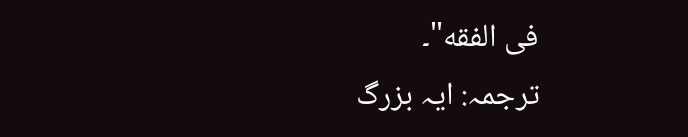فی الفقه"۔
ترجمہ: ایہ بزرگ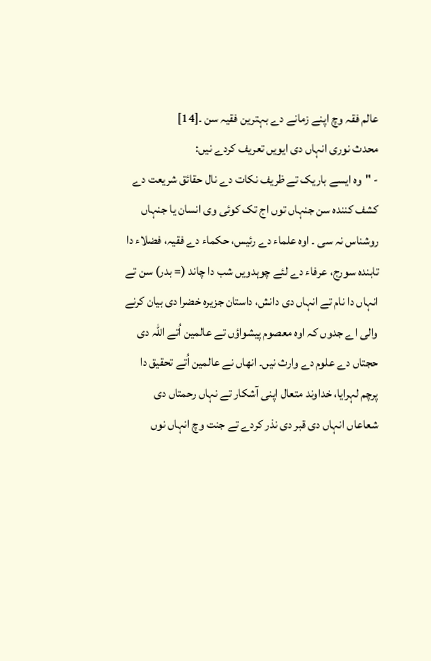عالم فقہ وچ اپنے زمانے دے بہترین فقیہ سن ۔[14]
محدث نوری انہاں دی ایويں تعریف کردے نيں:
- "وہ ایسے باریک تے ظریف نکات دے نال حقائق شریعت دے کشف کنندہ سن جنہاں توں اج تک کوئی وی انسان یا جنہاں روشناس نہ سی ۔ اوہ علماء دے رئیس، حکماء دے فقیہ، فضلاء دا تابندہ سورج، عرفاء دے لئے چوہدويں شب دا چاند (= بدر) سن تے انہاں دا نام تے انہاں دی دانش، داستان جزیرہ خضرا دی بیان کرنے والی اے جدوں کہ اوہ معصوم پیشواؤں تے عالمین اُتے اللہ دی حجتاں دے علوم دے وارث نيں۔ انھاں نے عالمین اُتے تحقیق دا پرچم لہرایا، خداوند متعال اپنی آشکار تے نہاں رحمتاں دی شعاعاں انہاں دی قبر دی نذر کردے تے جنت وچ انہاں نوں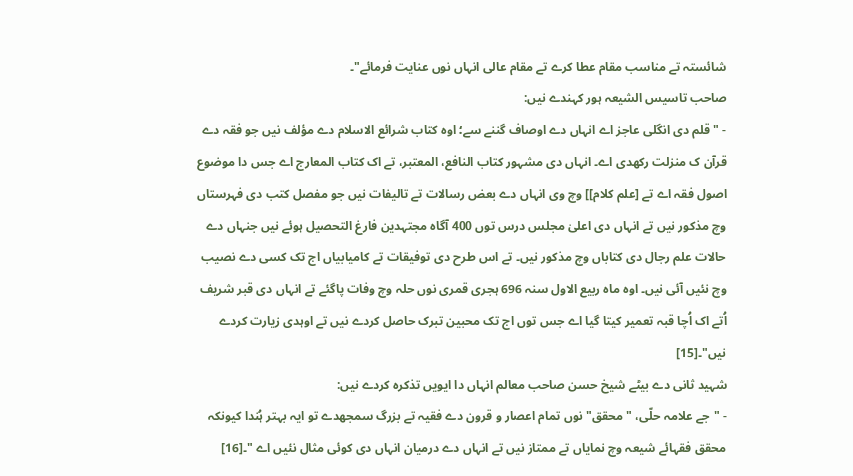شائستہ تے مناسب مقام عطا کرے تے مقام عالی انہاں نوں عنایت فرمائے"۔
صاحب تاسیس الشیعہ ہور کہندے نيں:
- "قلم دی انگلی عاجز اے انہاں دے اوصاف گننے سے؛ اوہ کتاب شرائع الاسلام دے مؤلف نيں جو فقہ دے قرآن ک منزلت رکھدی اے۔ انہاں دی مشہور کتاب النافع، المعتبر، تے اک کتاب المعارج اے جس دا موضوع اصول فقہ اے تے [علم کلام]] وچ وی انہاں دے بعض رسالات تے تالیفات نيں جو مفصل کتب دی فہرستاں وچ مذکور نيں تے انہاں دی اعلیٰ مجلس درس توں 400 آگاہ مجتہدین فارغ التحصیل ہوئے نيں جنہاں دے حالات علم رجال دی کتاباں وچ مذکور نيں۔ تے اس طرح دی توفیقات تے کامیابیاں اج تک کسی دے نصیب وچ نئيں آئی نيں۔ اوہ ماہ ربیع الاول سنہ 696 ہجری قمری نوں حلہ وچ وفات پاگئے تے انہاں دی قبر شریف اُتے اک اُچا قبہ تعمیر کیتا گیا اے جس توں اج تک محبین تبرک حاصل کردے نيں تے اوہدی زیارت کردے نيں"۔[15]
شہید ثانی دے بیٹے شیخ حسن صاحب معالم انہاں دا ایويں تذکرہ کردے نيں:
- "جے علامہ حلّی، "محقق" نوں تمام اعصار و قرون دے فقیہ تے بزرگ سمجھدے تو ایہ بہتر ہُندا کیونکہ محقق فقہائے شیعہ وچ نمایاں تے ممتاز نيں تے انہاں دے درمیان انہاں دی کوئی مثال نئيں اے "۔[16]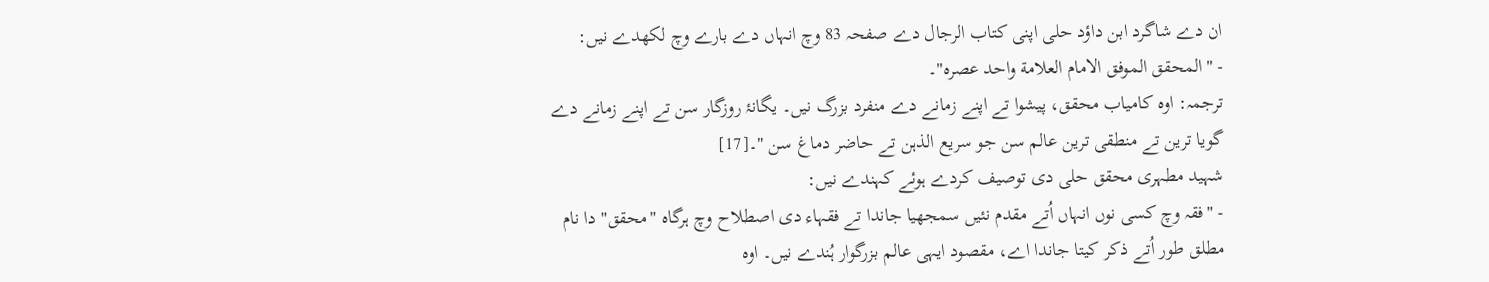ان دے شاگرد ابن داؤد حلی اپنی کتاب الرجال دے صفحہ 83 وچ انہاں دے بارے وچ لکھدے نيں:
- "المحقق الموفق الامام العلامة واحد عصره"۔
ترجمہ: اوہ کامیاب محقق، پیشوا تے اپنے زمانے دے منفرد بزرگ نيں۔ یگانۂ روزگار سن تے اپنے زمانے دے گویا ترین تے منطقی ترین عالم سن جو سریع الذہن تے حاضر دماغ سن "۔[17]
شہید مطہری محقق حلی دی توصیف کردے ہوئے کہندے نيں:
- "فقہ وچ کسی نوں انہاں اُتے مقدم نئيں سمجھیا جاندا تے فقہاء دی اصطلاح وچ ہرگاہ "محقق" دا نام مطلق طور اُتے ذکر کیتا جاندا اے، مقصود ایہی عالم بزرگوار ہُندے نيں۔ اوہ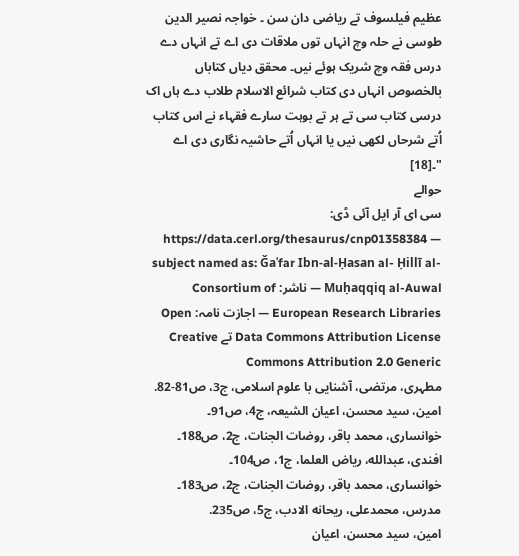عظیم فیلسوف تے ریاضی دان سن ۔ خواجہ نصیر الدین طوسی نے حلہ وچ انہاں توں ملاقات دی اے تے انہاں دے درس فقہ وچ شریک ہوئے نيں۔ محقق دیاں کتاباں بالخصوص انہاں دی کتاب شرائع الاسلام طلاب دے ہاں اک درسی کتاب سی تے ہر تے بوہت سارے فقہاء نے اس کتاب اُتے شرحاں لکھی نيں یا انہاں اُتے حاشیہ نگاری دی اے "۔[18]
حوالے
سی ای آر ایل آئی ڈی: https://data.cerl.org/thesaurus/cnp01358384 — subject named as: Ǧaʿfar Ibn-al-Ḥasan al- Ḥillī al-Muḥaqqiq al-Auwal — ناشر: Consortium of European Research Libraries — اجازت نامہ: Open Data Commons Attribution License تے Creative Commons Attribution 2.0 Generic
مطہری، مرتضی، آشنایی با علوم اسلامی، ج3، ص81-82.
امین، سید محسن، اعیان الشیعہ، ج4، ص91۔
خوانساری، محمد باقر، روضات الجنات، ج2، ص188۔
افندی، عبدالله، ریاض العلما، ج1، ص104۔
خوانساری، محمد باقر، روضات الجنات، ج2، ص183۔
مدرس، محمدعلی، ریحانه الادب، ج5، ص235.
امین، سید محسن، اعیان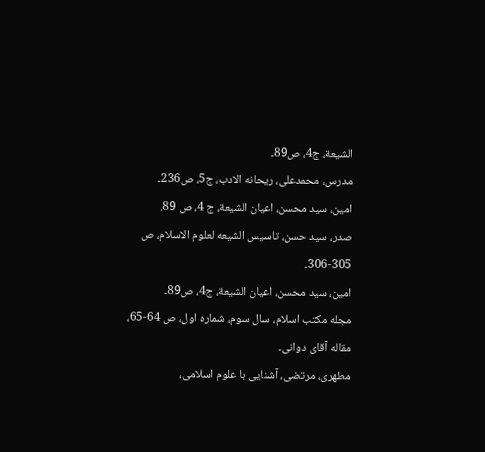الشیعة، ج4، ص89۔
مدرس، محمدعلی، ریحانه الادب، ج5، ص236۔
امین، سید محسن، اعیان الشیعة، ج 4، ص 89.
صدر، سید حسن، تاسیس الشیعه لعلوم الاسلام، ص 305-306۔
امین، سید محسن، اعیان الشیعة، ج4، ص89۔
مجله مکتب اسلام، سال سوم، شماره اول، ص 64-65، مقاله آقای دوانی۔
مطهری، مرتضی، آشنایی با علوم اسلامی،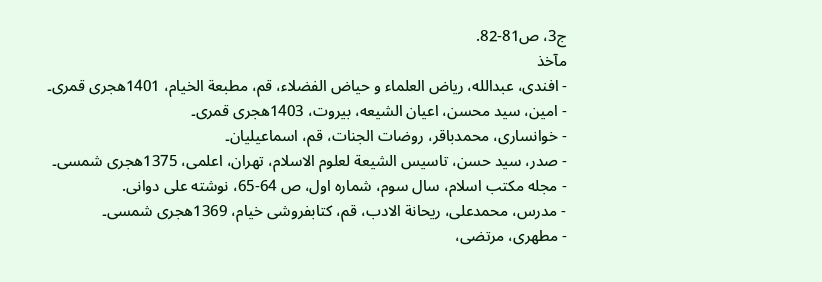ج3، ص81-82.
مآخذ
- افندی، عبدالله، ریاض العلماء و حیاض الفضلاء، قم، مطبعة الخیام، 1401هجری قمری۔
- امین، سید محسن، اعیان الشیعه، بیروت، 1403هجری قمری۔
- خوانساری، محمدباقر، روضات الجنات، قم، اسماعیلیان۔
- صدر، سید حسن، تاسیس الشیعة لعلوم الاسلام، تهران، اعلمی، 1375هجری شمسی۔
- مجله مکتب اسلام، سال سوم، شماره اول، ص 64-65، نوشته علی دوانی.
- مدرس، محمدعلی، ریحانة الادب، قم، کتابفروشی خیام، 1369هجری شمسی۔
- مطهری، مرتضی،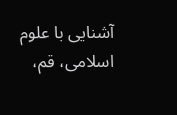آشنایی با علوم اسلامی، قم،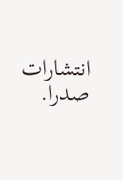انتشارات صدرا.